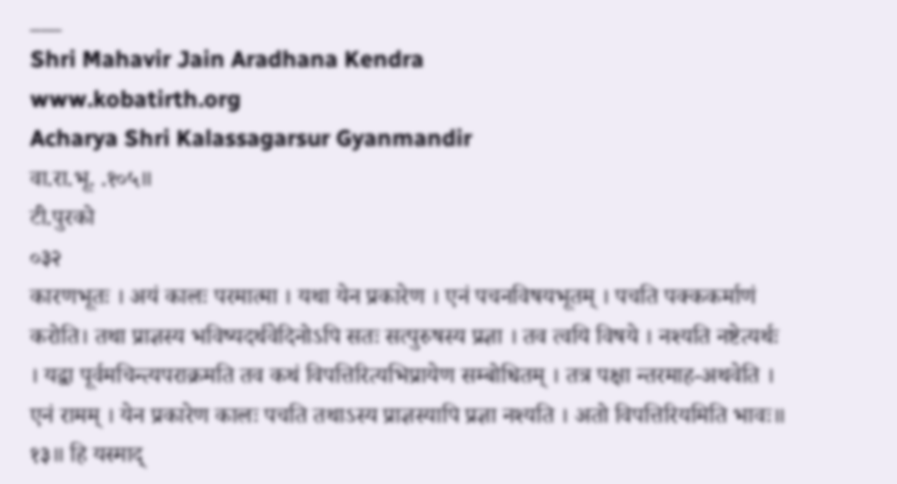___
Shri Mahavir Jain Aradhana Kendra
www.kobatirth.org
Acharya Shri Kalassagarsur Gyanmandir
वा.रा.भू. .१०५॥
टी.पुरको
०३२
कारणभूतः । अयं कालः परमात्मा । यथा येन प्रकारेण । एनं पचनविषयभूतम् । पचति पक्ककर्माणं करोति। तथा प्राज्ञस्य भविष्यदर्थवेदिनोऽपि सतः सत्पुरुषस्य प्रज्ञा । तव त्वयि विषये । नश्यति नष्टेत्यर्थः । यद्वा पूर्वमचिन्त्यपराक्रमति तव कथं विपत्तिरित्यभिप्रायेण सम्बोधितम् । तत्र पक्षा न्तरमाह-अथवेति । एनं रामम् । येन प्रकारेण कालः पचति तथाऽस्य प्राज्ञस्यापि प्रज्ञा नश्यति । अतो विपत्तिरियमिति भावः॥ १३॥ हि यस्माद्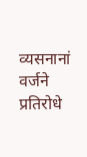व्यसनानां वर्जने प्रतिरोधे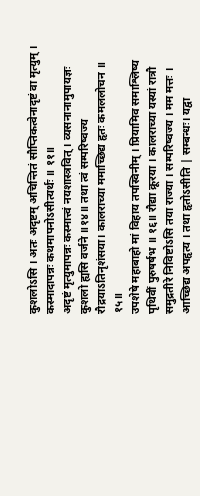कुशलोऽसि । अतः अदृष्टम् अचिन्तितं सौप्तिकत्वेनादृष्टं वा मृत्युम् । कस्मादापन्नः कथमापनोऽसीत्यर्थः ॥ ११॥
अदृष्टं मृत्युमापन्नः कस्मात्त्वं नयशास्त्रवित् । व्यसनानामुपायज्ञः कुशलो ह्यसि वर्जने ॥१४॥ तथा त्वं सम्परिष्वज्य रौद्रयाऽतिनृशंसया। कालराच्या ममाच्छिद्य हृतः कमललोचन ॥ १५॥
उपशेषे महाबाहो मां विहाय तपस्विनीम् । प्रियामिव समाश्लिष्य पृथिवीं पुरुषर्षभ ॥ १६॥ रौद्या क्रूरया । कालराच्या यस्यां रात्रौ समुद्रतीरे निविष्टोऽसि तया राज्या । सम्परिष्वज्य । मम मत्तः । आच्छिद्य अपहृत्य । तथा हृतोऽसीति | सम्बन्धः। यद्वा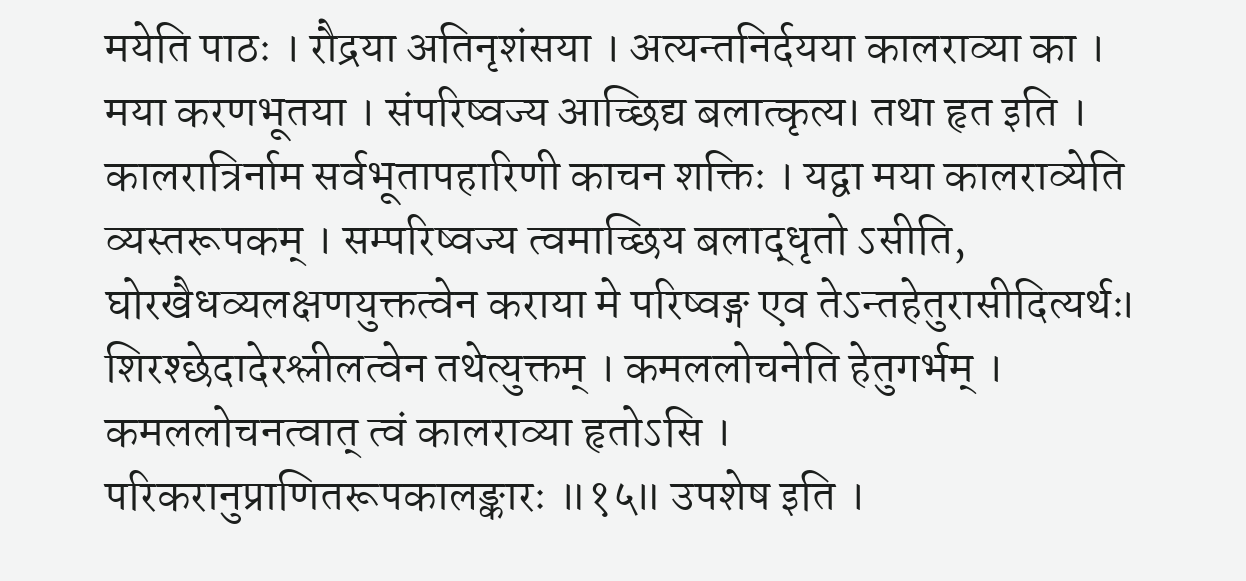मयेति पाठः । रौद्रया अतिनृशंसया । अत्यन्तनिर्दयया कालराव्या का । मया करणभूतया । संपरिष्वज्य आच्छिद्य बलात्कृत्य। तथा हृत इति । कालरात्रिर्नाम सर्वभूतापहारिणी काचन शक्तिः । यद्वा मया कालराव्येति व्यस्तरूपकम् । सम्परिष्वज्य त्वमाच्छिय बलाद्धृतो ऽसीति, घोरखैधव्यलक्षणयुक्तत्वेन कराया मे परिष्वङ्ग एव तेऽन्तहेतुरासीदित्यर्थः। शिरश्छेदादेरश्लीलत्वेन तथेत्युक्तम् । कमललोचनेति हेतुगर्भम् । कमललोचनत्वात् त्वं कालराव्या हृतोऽसि । परिकरानुप्राणितरूपकालङ्कारः ॥१५॥ उपशेष इति ।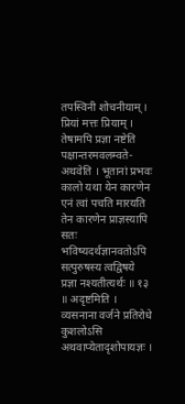तपस्विनी शोचनीयाम् । प्रियां मत्तः प्रियाम् । तेषामपि प्रज्ञा नष्टेति पक्षान्तरमवलम्वते-अथवेति । भूतानां प्रभवः कालो यथा येन कारणेन एनं त्वां पचति मारयति तेन कारणेन प्राज्ञस्यापि सतः भविष्यदर्थज्ञानवतोऽपि सत्पुरुषस्य त्वद्विषये प्रज्ञा नश्यतीत्यर्थः ॥ १३ ॥ अदृष्टमिति । व्यसनाना वर्जने प्रतिरोधे कुशलोऽसि अथवाप्येतादृशोपायज्ञः ।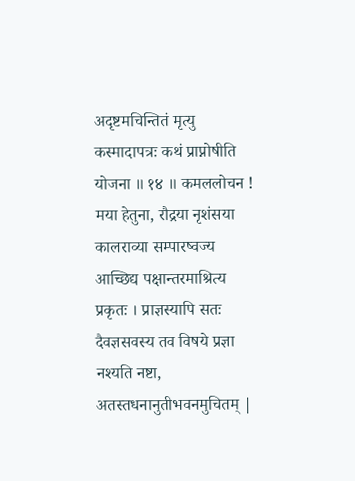अदृष्टमचिन्तितं मृत्यु कस्मादापत्रः कथं प्राप्नोषीति योजना ॥ १४ ॥ कमललोचन ! मया हेतुना, रौद्रया नृशंसया कालराव्या सम्पारष्वज्य आच्छिद्य पक्षान्तरमाश्रित्य प्रकृतः । प्राज्ञस्यापि सतः दैवज्ञसवस्य तव विषये प्रज्ञा नश्यति नष्टा, अतस्तधनानुतीभवनमुचितम् |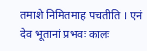तमाशे निमितमाह पचतीति । एनं देव भूतानां प्रभवः कालः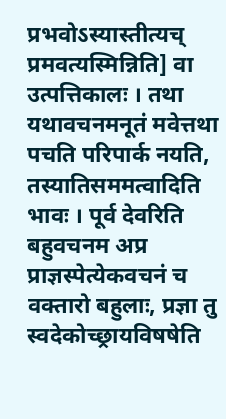प्रभवोऽस्यास्तीत्यच् प्रमवत्यस्मिन्निति] वा उत्पत्तिकालः । तथा यथावचनमनूतं मवेत्तथा पचति परिपार्क नयति, तस्यातिसममत्वादिति भावः । पूर्व देवरिति बहुवचनम अप्र प्राज्ञस्पेत्येकवचनं च वक्तारो बहुलाः, प्रज्ञा तु स्वदेकोच्छ्रायविषषेति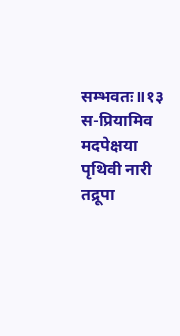सम्भवतः॥१३
स-प्रियामिव मदपेक्षया पृथिवी नारी तद्रूपा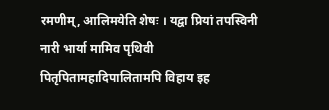रमणीम्, आलिमयेति शेषः । यद्वा प्रियां तपस्विनी नारी भार्या मामिव पृथिवी पितृपितामहादिपालितामपि विहाय इह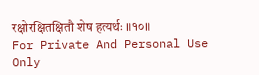रक्षोरक्षितक्षितौ शेष हत्यर्थः ॥१०॥
For Private And Personal Use Only